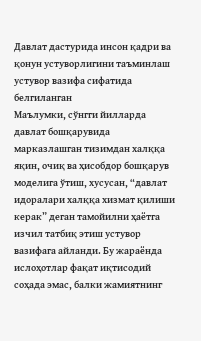Давлат дастурида инсон қадри ва қонун устуворлигини таъминлаш устувор вазифа сифатида белгиланган
Маълумки, сўнгги йилларда давлат бошқарувида марказлашган тизимдан халққа яқин, очиқ ва ҳисобдор бошқарув моделига ўтиш, хусусан, “давлат идоралари халққа хизмат қилиши керак” деган тамойилни ҳаётга изчил татбиқ этиш устувор вазифага айланди. Бу жараёнда ислоҳотлар фақат иқтисодий соҳада эмас, балки жамиятнинг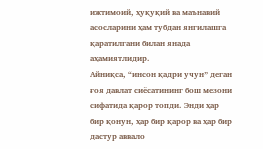ижтимоий, ҳуқуқий ва маънавий асосларини ҳам тубдан янгилашга қаратилгани билан янада аҳамиятлидир.
Айниқса, “инсон қадри учун” деган ғоя давлат сиёсатининг бош мезони сифатида қарор топди. Энди ҳар бир қонун, ҳар бир қарор ва ҳар бир дастур аввало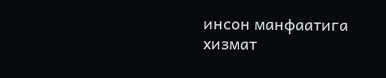инсон манфаатига хизмат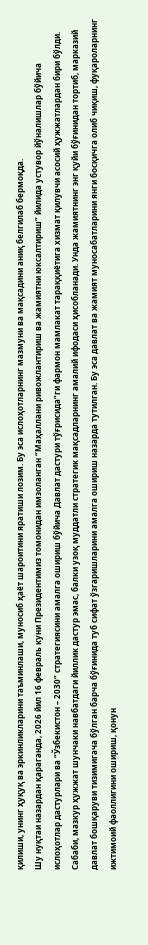қилиши, унинг ҳуқуқ ва эркинликларини таъминлаши, муносиб ҳаёт шароитини яратиши лозим. Бу эса ислоҳотларнинг мазмуни ва мақсадини аниқ белгилаб бермоқда.
Шу нуқтаи назардан қараганда, 2026 йил 16 февраль куни Президентимиз томонидан имзоланган “Маҳаллани ривожлантириш ва жамиятни юксалтириш” йилида устувор йўналишлар бўйича ислоҳотлар дастурлари ва “Ўзбекистон – 2030” стратегиясини амалга ошириш бўйича Давлат дастури тўғрисида”ги фармон мамлакат тараққиётига хизмат қилувчи асосий ҳужжатлардан бири бўлди.
Сабаби, мазкур ҳужжат шунчаки навбатдаги йиллик дастур эмас, балки узоқ муддатли стратегик мақсадларнинг амалий ифодаси ҳисобланади. Унда жамиятнинг энг қуйи бўғинидан тортиб, марказий давлат бошқаруви тизимигача бўлган барча бўғинида туб сифат ўзгаришларини амалга ошириш назарда тутилган. Бу эса давлат ва жамият муносабатларини янги босқичга олиб чиқиш, фуқароларнинг ижтимоий фаоллигини ошириш, қонун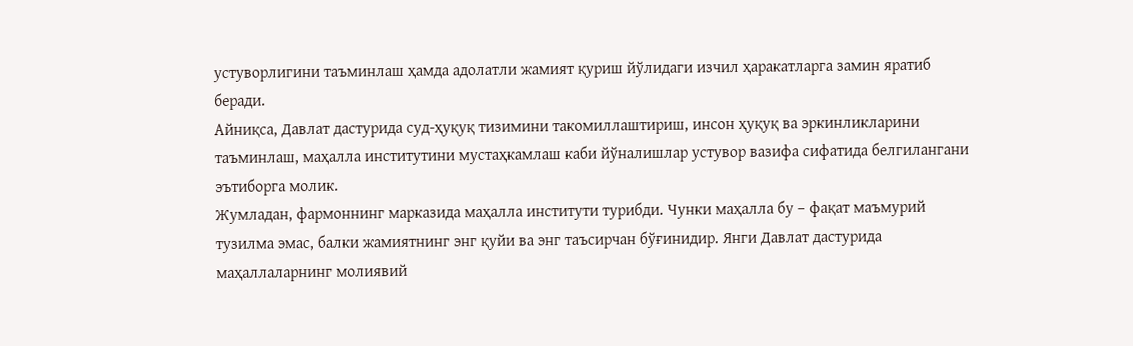устуворлигини таъминлаш ҳамда адолатли жамият қуриш йўлидаги изчил ҳаракатларга замин яратиб беради.
Айниқса, Давлат дастурида суд-ҳуқуқ тизимини такомиллаштириш, инсон ҳуқуқ ва эркинликларини таъминлаш, маҳалла институтини мустаҳкамлаш каби йўналишлар устувор вазифа сифатида белгилангани эътиборга молик.
Жумладан, фармоннинг марказида маҳалла институти турибди. Чунки маҳалла бу – фақат маъмурий тузилма эмас, балки жамиятнинг энг қуйи ва энг таъсирчан бўғинидир. Янги Давлат дастурида маҳаллаларнинг молиявий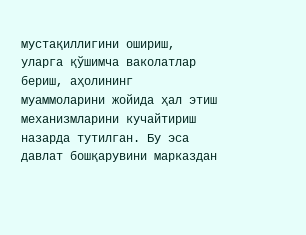мустақиллигини ошириш, уларга қўшимча ваколатлар бериш, аҳолининг муаммоларини жойида ҳал этиш механизмларини кучайтириш назарда тутилган. Бу эса давлат бошқарувини марказдан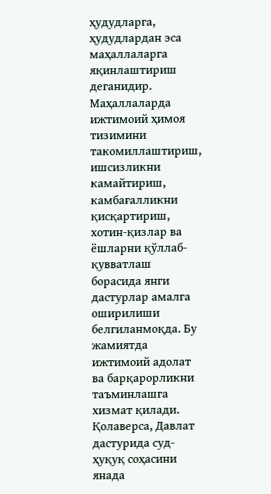ҳудудларга, ҳудудлардан эса маҳаллаларга яқинлаштириш деганидир.
Маҳаллаларда ижтимоий ҳимоя тизимини такомиллаштириш, ишсизликни камайтириш, камбағалликни қисқартириш, хотин-қизлар ва ёшларни қўллаб-қувватлаш борасида янги дастурлар амалга оширилиши белгиланмоқда. Бу жамиятда ижтимоий адолат ва барқарорликни таъминлашга хизмат қилади.
Қолаверса, Давлат дастурида суд-ҳуқуқ соҳасини янада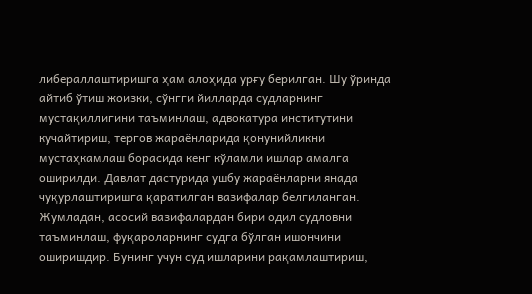либераллаштиришга ҳам алоҳида урғу берилган. Шу ўринда айтиб ўтиш жоизки, сўнгги йилларда судларнинг мустақиллигини таъминлаш, адвокатура институтини кучайтириш, тергов жараёнларида қонунийликни мустаҳкамлаш борасида кенг кўламли ишлар амалга оширилди. Давлат дастурида ушбу жараёнларни янада чуқурлаштиришга қаратилган вазифалар белгиланган.
Жумладан, асосий вазифалардан бири одил судловни таъминлаш, фуқароларнинг судга бўлган ишончини оширишдир. Бунинг учун суд ишларини рақамлаштириш,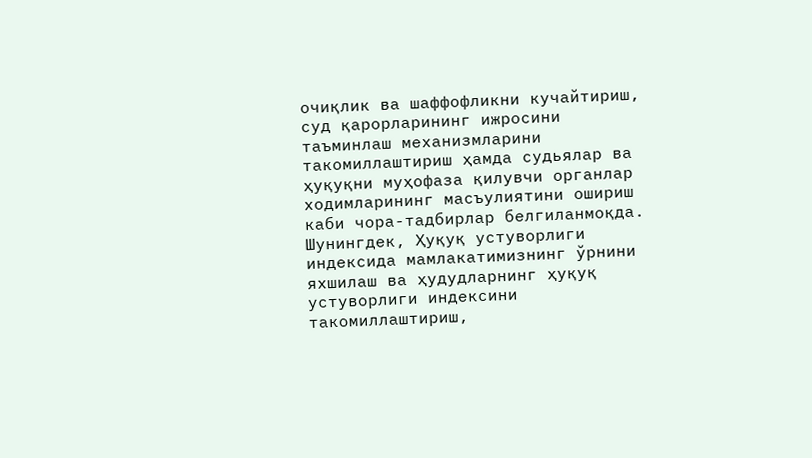очиқлик ва шаффофликни кучайтириш, суд қарорларининг ижросини таъминлаш механизмларини такомиллаштириш ҳамда судьялар ва ҳуқуқни муҳофаза қилувчи органлар ходимларининг масъулиятини ошириш каби чора-тадбирлар белгиланмоқда.
Шунингдек, Ҳуқуқ устуворлиги индексида мамлакатимизнинг ўрнини яхшилаш ва ҳудудларнинг ҳуқуқ устуворлиги индексини такомиллаштириш,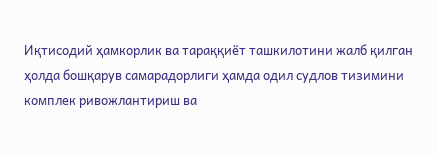Иқтисодий ҳамкорлик ва тараққиёт ташкилотини жалб қилган ҳолда бошқарув самарадорлиги ҳамда одил судлов тизимини комплек ривожлантириш ва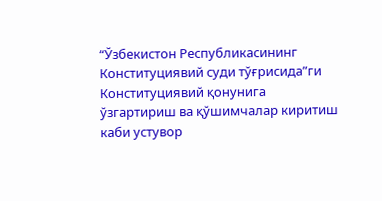“Ўзбекистон Республикасининг Конституциявий суди тўғрисида”ги Конституциявий қонунига ўзгартириш ва қўшимчалар киритиш каби устувор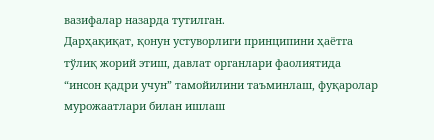вазифалар назарда тутилган.
Дарҳақиқат, қонун устуворлиги принципини ҳаётга тўлиқ жорий этиш, давлат органлари фаолиятида “инсон қадри учун” тамойилини таъминлаш, фуқаролар мурожаатлари билан ишлаш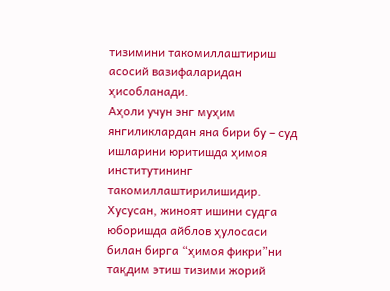тизимини такомиллаштириш асосий вазифаларидан ҳисобланади.
Аҳоли учун энг муҳим янгиликлардан яна бири бу – суд ишларини юритишда ҳимоя институтининг такомиллаштирилишидир. Хусусан, жиноят ишини судга юборишда айблов ҳулосаси билан бирга “ҳимоя фикри”ни тақдим этиш тизими жорий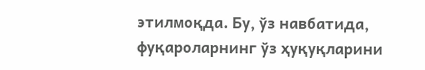этилмоқда. Бу, ўз навбатида, фуқароларнинг ўз ҳуқуқларини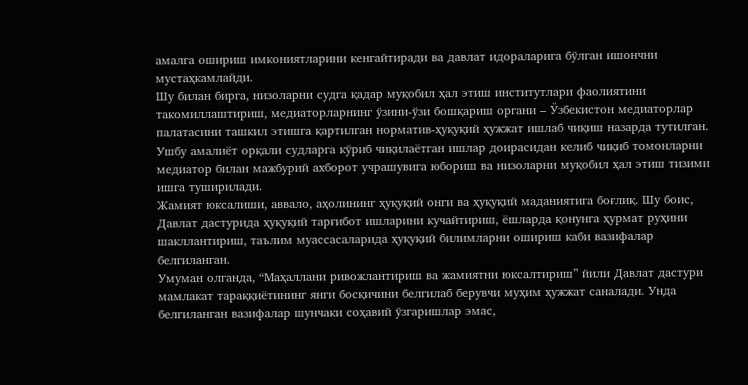амалга ошириш имкониятларини кенгайтиради ва давлат идораларига бўлган ишончни мустаҳкамлайди.
Шу билан бирга, низоларни судга қадар муқобил ҳал этиш институтлари фаолиятини такомиллаштириш, медиаторларнинг ўзини-ўзи бошқариш органи – Ўзбекистон медиаторлар палатасини ташкил этишга қартилган норматив-ҳуқуқий ҳужжат ишлаб чиқиш назарда тутилган. Ушбу амалиёт орқали судларга кўриб чиқилаётган ишлар доирасидан келиб чиқиб томонларни медиатор билан мажбурий ахборот учрашувига юбориш ва низоларни муқобил ҳал этиш тизими ишга туширилади.
Жамият юксалиши, аввало, аҳолининг ҳуқуқий онги ва ҳуқуқий маданиятига боғлиқ. Шу боис, Давлат дастурида ҳуқуқий тарғибот ишларини кучайтириш, ёшларда қонунга ҳурмат руҳини шакллантириш, таълим муассасаларида ҳуқуқий билимларни ошириш каби вазифалар белгиланган.
Умуман олганда, “Маҳаллани ривожлантириш ва жамиятни юксалтириш” йили Давлат дастури мамлакат тараққиётининг янги босқичини белгилаб берувчи муҳим ҳужжат саналади. Унда белгиланган вазифалар шунчаки соҳавий ўзгаришлар эмас,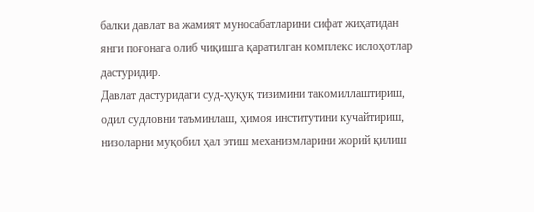балки давлат ва жамият муносабатларини сифат жиҳатидан янги поғонага олиб чиқишга қаратилган комплекс ислоҳотлар дастуридир.
Давлат дастуридаги суд-ҳуқуқ тизимини такомиллаштириш, одил судловни таъминлаш, ҳимоя институтини кучайтириш, низоларни муқобил ҳал этиш механизмларини жорий қилиш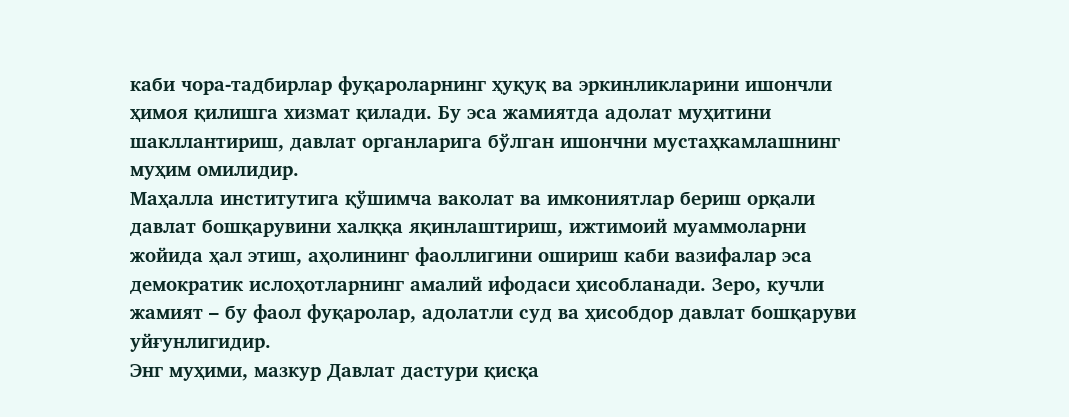каби чора-тадбирлар фуқароларнинг ҳуқуқ ва эркинликларини ишончли ҳимоя қилишга хизмат қилади. Бу эса жамиятда адолат муҳитини шакллантириш, давлат органларига бўлган ишончни мустаҳкамлашнинг муҳим омилидир.
Маҳалла институтига қўшимча ваколат ва имкониятлар бериш орқали давлат бошқарувини халққа яқинлаштириш, ижтимоий муаммоларни жойида ҳал этиш, аҳолининг фаоллигини ошириш каби вазифалар эса демократик ислоҳотларнинг амалий ифодаси ҳисобланади. Зеро, кучли жамият – бу фаол фуқаролар, адолатли суд ва ҳисобдор давлат бошқаруви уйғунлигидир.
Энг муҳими, мазкур Давлат дастури қисқа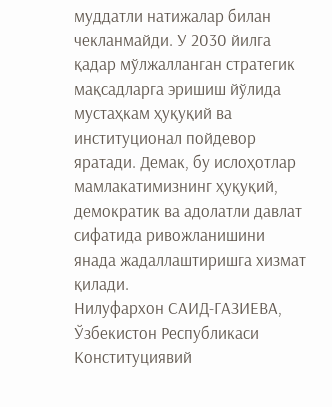муддатли натижалар билан чекланмайди. У 2030 йилга қадар мўлжалланган стратегик мақсадларга эришиш йўлида мустаҳкам ҳуқуқий ва институционал пойдевор яратади. Демак, бу ислоҳотлар мамлакатимизнинг ҳуқуқий, демократик ва адолатли давлат сифатида ривожланишини янада жадаллаштиришга хизмат қилади.
Нилуфархон САИД-ГАЗИЕВА,
Ўзбекистон Республикаси Конституциявий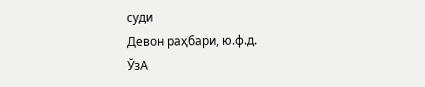суди
Девон раҳбари, ю.ф.д.
ЎзА